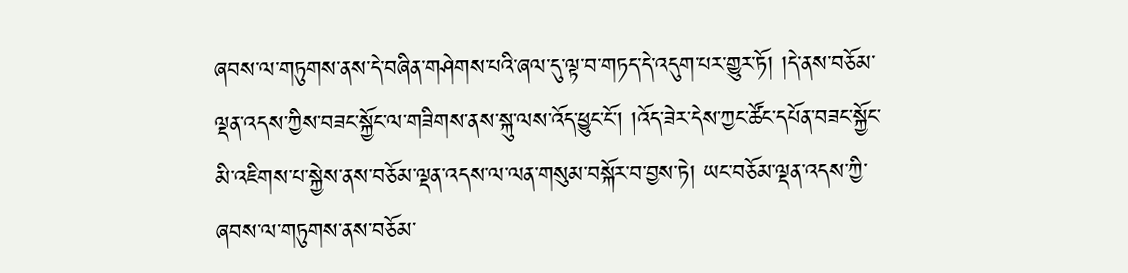ཞབས་ལ་གཏུགས་ནས་དེ་བཞིན་གཤེགས་པའི་ཞལ་དུ་ལྟ་བ་གཏད་དེ་འདུག་པར་གྱུར་ཏོ། །དེ་ནས་བཅོམ་ལྡན་འདས་ཀྱིས་བཟང་སྐྱོང་ལ་གཟིགས་ནས་སྐུ་ལས་འོད་ཕྱུང་ངོ་། །འོད་ཟེར་དེས་ཀྱང་ཚོང་དཔོན་བཟང་སྐྱོང་མི་འཇིགས་པ་སྐྱེས་ནས་བཅོམ་ལྡན་འདས་ལ་ལན་གསུམ་བསྐོར་བ་བྱས་ཏེ། ཡང་བཅོམ་ལྡན་འདས་ཀྱི་ཞབས་ལ་གཏུགས་ནས་བཅོམ་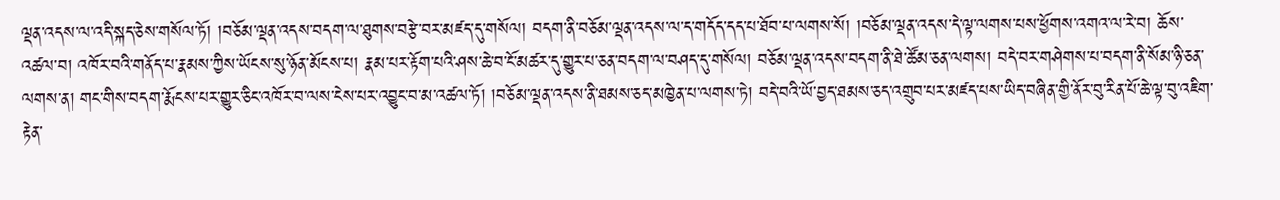ལྡན་འདས་ལ་འདི་སྐད་ཅེས་གསོལ་ཏོ། །བཅོམ་ལྡན་འདས་བདག་ལ་ཐུགས་བརྩེ་བར་མཛད་དུ་གསོལ། བདག་ནི་བཅོམ་ལྡན་འདས་ལ་ད་གདོད་དད་པ་ཐོབ་པ་ལགས་སོ། །བཅོམ་ལྡན་འདས་དེ་ལྟ་ལགས་པས་ཕྱོགས་འགའ་ལ་རེ་བ། ཆོས་འཚལ་བ། འཁོར་བའི་གནོད་པ་རྣམས་ཀྱིས་ཡོངས་སུ་ཉོན་མོངས་པ། རྣམ་པར་རྟོག་པའི་ཤས་ཆེ་བ་ངོ་མཚར་དུ་གྱུར་པ་ཅན་བདག་ལ་བཤད་དུ་གསོལ། བཅོམ་ལྡན་འདས་བདག་ནི་ཐེ་ཚོམ་ཅན་ལགས། བདེ་བར་གཤེགས་པ་བདག་ནི་སོམ་ཉི་ཅན་ལགས་ན། གང་གིས་བདག་རྨོངས་པར་གྱུར་ཅིང་འཁོར་བ་ལས་ངེས་པར་འབྱུང་བ་མ་འཚལ་ཏོ། །བཅོམ་ལྡན་འདས་ནི་ཐམས་ཅད་མཁྱེན་པ་ལགས་ཏེ། བདེ་བའི་ཡོ་བྱད་ཐམས་ཅད་འགྲུབ་པར་མཛད་པས་ཡིད་བཞིན་གྱི་ནོར་བུ་རིན་པོ་ཆེ་ལྟ་བུ་འཇིག་རྟེན་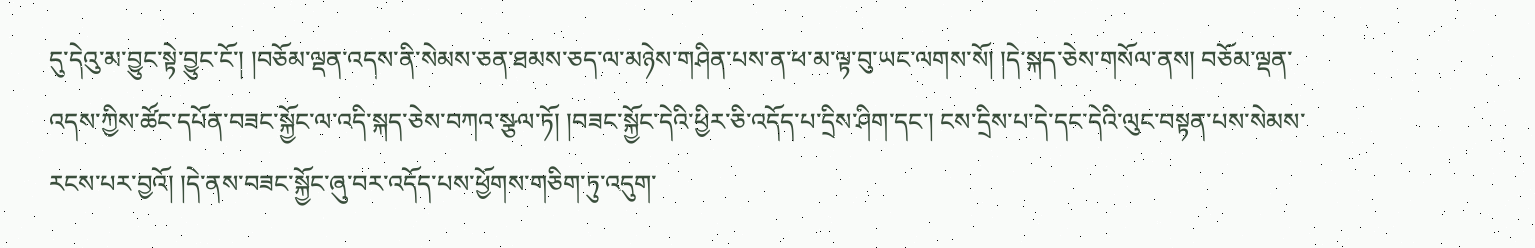དུ་དེའུ་མ་བྱུང་སྟེ་བྱུང་ངོ་། །བཅོམ་ལྡན་འདས་ནི་སེམས་ཅན་ཐམས་ཅད་ལ་མཉེས་གཤིན་པས་ན་ཕ་མ་ལྟ་བུ་ཡང་ལགས་སོ། །དེ་སྐད་ཅེས་གསོལ་ནས། བཅོམ་ལྡན་འདས་ཀྱིས་ཚོང་དཔོན་བཟང་སྐྱོང་ལ་འདི་སྐད་ཅེས་བཀའ་སྩལ་ཏོ། །བཟང་སྐྱོང་དེའི་ཕྱིར་ཅི་འདོད་པ་དྲིས་ཤིག་དང་། ངས་དྲིས་པ་དེ་དང་དེའི་ལུང་བསྟན་པས་སེམས་རངས་པར་བྱའོ། །དེ་ནས་བཟང་སྐྱོང་ཞུ་བར་འདོད་པས་ཕྱོགས་གཅིག་ཏུ་འདུག་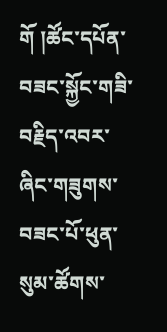གོ །ཚོང་དཔོན་བཟང་སྐྱོང་གཟི་བརྗིད་འབར་ཞིང་གཟུགས་བཟང་པོ་ཕུན་སུམ་ཚོགས་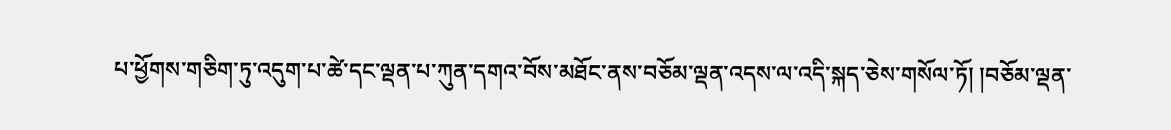པ་ཕྱོགས་གཅིག་ཏུ་འདུག་པ་ཚེ་དང་ལྡན་པ་ཀུན་དགའ་བོས་མཐོང་ནས་བཅོམ་ལྡན་འདས་ལ་འདི་སྐད་ཅེས་གསོལ་ཏོ། །བཅོམ་ལྡན་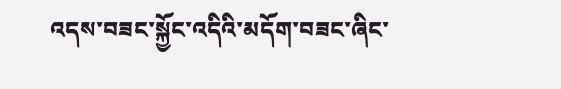འདས་བཟང་སྐྱོང་འདིའི་མདོག་བཟང་ཞིང་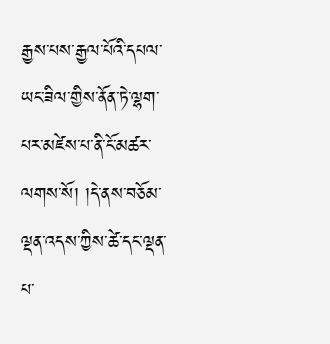རྒྱས་པས་རྒྱལ་པོའི་དཔལ་ཡང་ཟིལ་གྱིས་ནོན་ཏེ་ལྷག་པར་མཛེས་པ་ནི་ངོ་མཚར་ལགས་སོ། །དེ་ནས་བཅོམ་ལྡན་འདས་ཀྱིས་ཚེ་དང་ལྡན་པ་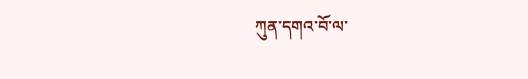ཀུན་དགའ་བོ་ལ་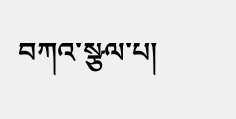བཀའ་སྩལ་པ།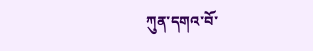ཀུན་དགའ་བོ་